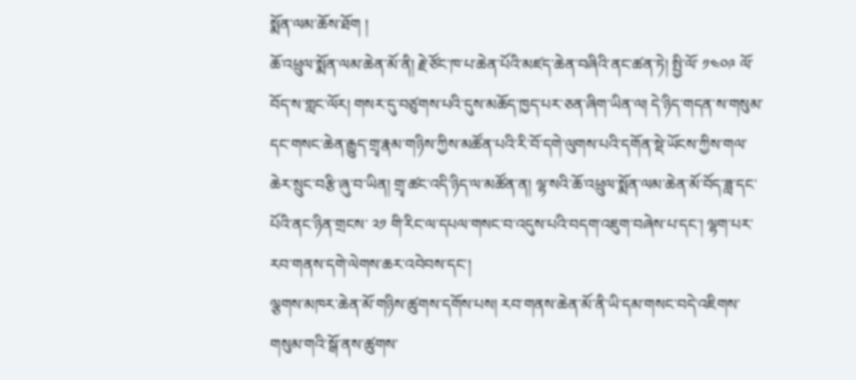སྨོན་ལམ་ཆོས་ཐོག །
ཆོ་འཕྲུལ་སྨོན་ལམ་ཆེན་མོ་ནི། རྗེ་ཙོང་ཁ་པ་ཆེན་པོའི་མཛད་ཆེན་བཞིའི་ནང་ཚན་ཏེ། སྤྱི་ལོ་ ༡༤༠༩ ལོ་བོད་ས་གླང་ལོར། གསར་དུ་བཙུགས་པའི་དུས་མཆོད་ཁྱད་པར་ཅན་ཞིག་ཡིན་ལ། དེ་ཉིད་གདན་ས་གསུམ་དང་གསང་ཆེན་རྒྱུད་གྲྭ་རྣམ་གཉིས་ཀྱིས་མཚོན་པའི་རི་བོ་དགེ་ལུགས་པའི་དགོན་སྡེ་ཡོངས་ཀྱིས་གལ་ཆེར་སྲུང་བརྩི་ཞུ་བ་ཡིན། གྲྭ་ཚང་འདི་ཉིད་ལ་མཚོན་ན། ལྷ་སའི་ཆོ་འཕྲུལ་སྨོན་ལམ་ཆེན་མོ་བོད་ཟླ་དང་པོའི་ནང་ཉིན་གྲངས་ ༢༡ གི་རིང་ལ་དཔལ་གསང་བ་འདུས་པའི་བདག་འཇུག་བཞེས་པ་དང་། ལྷག་པར་རབ་གནས་དགེ་ལེགས་ཆར་འབེབས་དང་།
ལྕགས་མཁར་ཆེན་མོ་གཉིས་ཚུགས་དགོས་པས། རབ་གནས་ཆེན་མོ་ནི་ཡི་དམ་གསང་བདེ་འཇིགས་གསུམ་གའི་སྒོ་ནས་ཚུགས་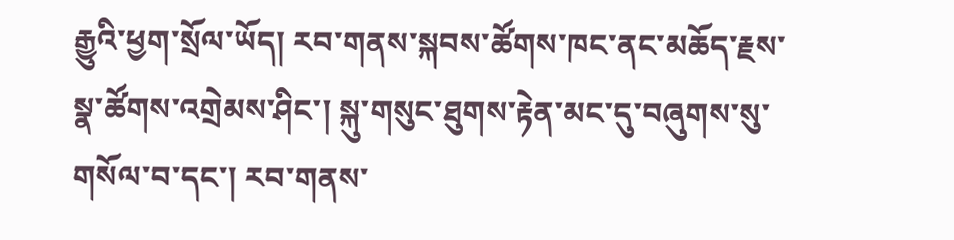རྒྱུའི་ཕྱག་སྲོལ་ཡོད། རབ་གནས་སྐབས་ཚོགས་ཁང་ནང་མཆོད་རྗས་སྣ་ཚོགས་འགྲེམས་ཤིང་། སྐུ་གསུང་ཐུགས་རྟེན་མང་དུ་བཞུགས་སུ་གསོལ་བ་དང་། རབ་གནས་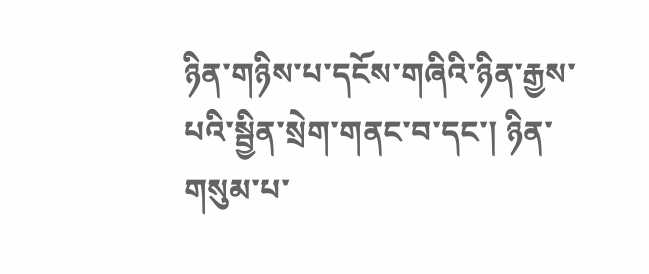ཉིན་གཉིས་པ་དངོས་གཞིའི་ཉིན་རྒྱས་པའི་སྦྱིན་སྲེག་གནང་བ་དང་། ཉིན་གསུམ་པ་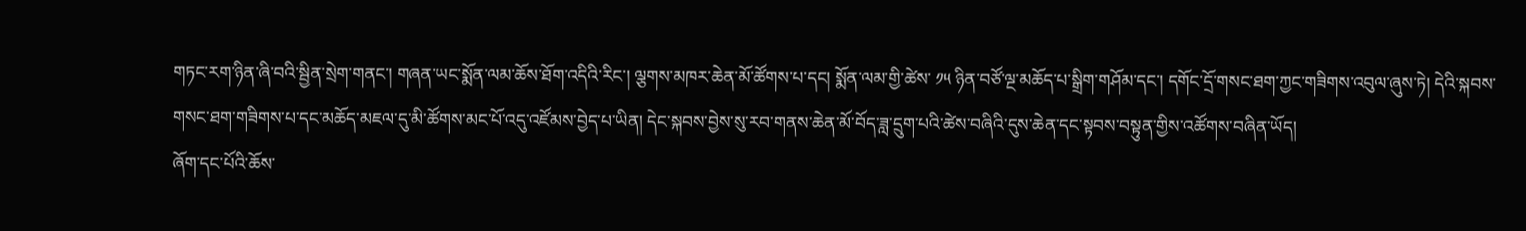གཏང་རག་ཉིན་ཞི་བའི་སྦྱིན་སྲེག་གནང་། གཞན་ཡང་སྨོན་ལམ་ཆོས་ཐོག་འདིའི་རིང་། ལྕགས་མཁར་ཆེན་མོ་ཚོགས་པ་དང། སྨོན་ལམ་གྱི་ཚེས་ ༡༥ ཉིན་བཙོ་ལྔ་མཆོད་པ་སྒྲིག་གཤོམ་དང་། དགོང་དྲོ་གསང་ཐག་ཀྱང་གཟིགས་འབུལ་ཞུས་ཏེ། དེའི་སྐབས་གསང་ཐག་གཟིགས་པ་དང་མཆོད་མཇལ་དུ་མི་ཚོགས་མང་པོ་འདུ་འཛོམས་བྱེད་པ་ཡིན། དེང་སྐབས་བྱེས་སུ་རབ་གནས་ཆེན་མོ་བོད་ཟླ་དྲུག་པའི་ཚེས་བཞིའི་དུས་ཆེན་དང་སྟབས་བསྟུན་གྱིས་འཚོགས་བཞིན་ཡོད།
ཞོག་དང་པོའི་ཆོས་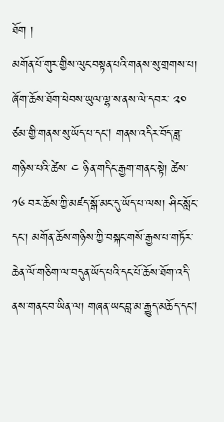ཐོག །
མགོན་པོ་གུར་གྱིས་ལུང་བསྟན་པའི་གནས་སུ་གྲགས་པ། ཞོག་ཆོས་ཐོག་ཕེབས་ཡུལ་ལྷ་ས་ནས་ལེ་དབར་ ༢༠ ཙམ་གྱི་གནས་སུ་ཡོད་པ་དང། གནས་འདིར་བོད་ཟླ་གཉིས་པའི་ཚེས་ ༤ ཉིན་གདིང་རྒྱག་གནང་སྟེ། ཚེས་ ༡༦ བར་ཆོས་ཀྱི་མཛད་སྒོ་མང་དུ་ཡོད་པ་ལས། ཤིང་སློང་དང་། མགོན་ཆོས་གཉིས་ཀྱི་བསྐང་གསོ་རྒྱས་པ་གཏོར་ཆེན་ལོ་གཅིག་ལ་བདུན་ཡོད་པའི་དང་པོ་ཆོས་ཐོག་འདི་ནས་གནང་བ་ཡིན་ལ། གཞན་ཡང་བླ་མ་རྒྱུད་མཆོད་དང།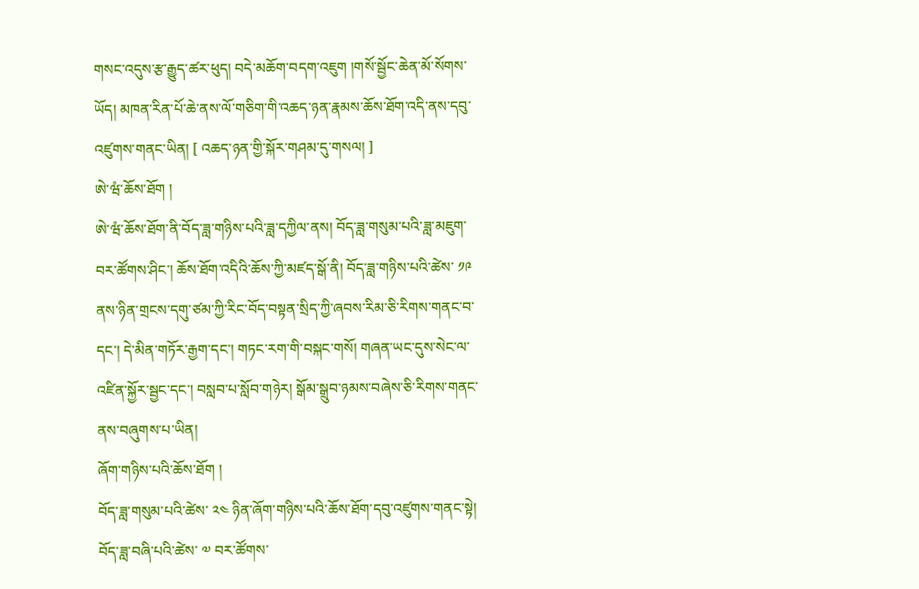གསང་འདུས་རྩ་རྒྱུད་ཚར་ཕུད། བདེ་མཆོག་བདག་འཇུག །གསོ་སྦྱོང་ཆེན་མོ་སོགས་ཡོད། མཁན་རིན་པོ་ཆེ་ནས་ལོ་གཅིག་གི་འཆད་ཉན་རྣམས་ཆོས་ཐོག་འདི་ནས་དབུ་འཛུགས་གནང་ཡིན། [ འཆད་ཉན་གྱི་སྐོར་གཤམ་དུ་གསལ། ]
ཨེ་ཝཾ་ཆོས་ཐོག །
ཨེ་ཝཾ་ཆོས་ཐོག་ནི་བོད་ཟླ་གཉིས་པའི་ཟླ་དཀྱིལ་ནས། བོད་ཟླ་གསུམ་པའི་ཟླ་མཇུག་བར་ཚོགས་ཤིང་། ཆོས་ཐོག་འདིའི་ཆོས་ཀྱི་མཛད་སྒོ་ནི། བོད་ཟླ་གཉིས་པའི་ཚེས་ ༡༩ ནས་ཉིན་གྲངས་དགུ་ཙམ་ཀྱི་རིང་བོད་བསྟན་སྲིད་ཀྱི་ཞབས་རིམ་ཅི་རིགས་གནང་བ་དང་། དེ་མིན་གཏོར་རྒྱག་དང་། གཏང་རག་གི་བསྐང་གསོ། གཞན་ཡང་དུས་སེང་ལ་འཛིན་སྐྱོར་སྦྱང་དང་། བསླབ་པ་སློབ་གཉེར། སྒོམ་སྒྲུབ་ཉམས་བཞེས་ཅི་རིགས་གནང་ནས་བཞུགས་པ་ཡིན།
ཞོག་གཉིས་པའི་ཆོས་ཐོག །
བོད་ཟླ་གསུམ་པའི་ཚེས་ ༢༤ ཉིན་ཞོག་གཉིས་པའི་ཆོས་ཐོག་དབུ་འཛུགས་གནང་སྟེ། བོད་ཟླ་བཞི་པའི་ཚེས་ ༧ བར་ཚོགས་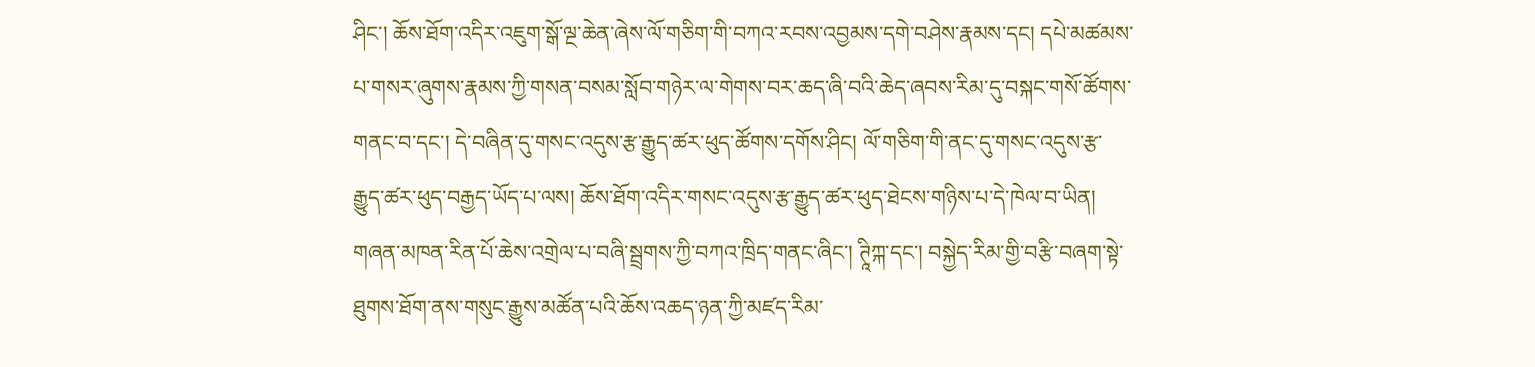ཤིང་། ཆོས་ཐོག་འདིར་འཇུག་སྒོ་ལྔ་ཆེན་ཞེས་ལོ་གཅིག་གི་བཀའ་རབས་འབྱམས་དགེ་བཤེས་རྣམས་དང། དཔེ་མཚམས་པ་གསར་ཞུགས་རྣམས་ཀྱི་གསན་བསམ་སློབ་གཉེར་ལ་གེགས་བར་ཆད་ཞི་བའི་ཆེད་ཞབས་རིམ་དུ་བསྐང་གསོ་ཚོགས་གནང་བ་དང་། དེ་བཞིན་དུ་གསང་འདུས་རྩ་རྒྱུད་ཚར་ཕུད་ཚོགས་དགོས་ཤིང། ལོ་གཅིག་གི་ནང་དུ་གསང་འདུས་རྩ་རྒྱུད་ཚར་ཕུད་བརྒྱད་ཡོད་པ་ལས། ཆོས་ཐོག་འདིར་གསང་འདུས་རྩ་རྒྱུད་ཚར་ཕུད་ཐེངས་གཉིས་པ་དེ་ཁེལ་བ་ཡིན། གཞན་མཁན་རིན་པོ་ཆེས་འགྲེལ་པ་བཞི་སྦྲགས་ཀྱི་བཀའ་ཁྲིད་གནང་ཞིང་། ཊཱིཀྐ་དང་། བསྐྱེད་རིམ་གྱི་བརྩི་བཞག་སྟེ་ཐུགས་ཐོག་ནས་གསུང་རྒྱུས་མཚོན་པའི་ཆོས་འཆད་ཉན་ཀྱི་མཛད་རིམ་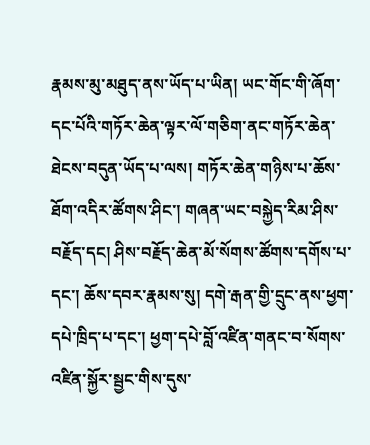རྣམས་མུ་མཐུད་ནས་ཡོད་པ་ཡིན། ཡང་གོང་གི་ཞོག་དང་པོའི་གཏོར་ཆེན་ལྟར་ལོ་གཅིག་ནང་གཏོར་ཆེན་ཐེངས་བདུན་ཡོད་པ་ལས། གཏོར་ཆེན་གཉིས་པ་ཆོས་ཐོག་འདིར་ཚོགས་ཤིང་། གཞན་ཡང་བསྐྱེད་རིམ་ཤིས་བརྗོད་དང། ཤིས་བརྗོད་ཆེན་མོ་སོགས་ཚོགས་དགོས་པ་དང་། ཆོས་དབར་རྣམས་སུ། དགེ་རྒན་གྱི་དྲུང་ནས་ཕྱག་དཔེ་ཁྲིད་པ་དང་། ཕྱག་དཔེ་བློ་འཛིན་གནང་བ་སོགས་འཛིན་སྐྱོར་སྦྱང་གིས་དུས་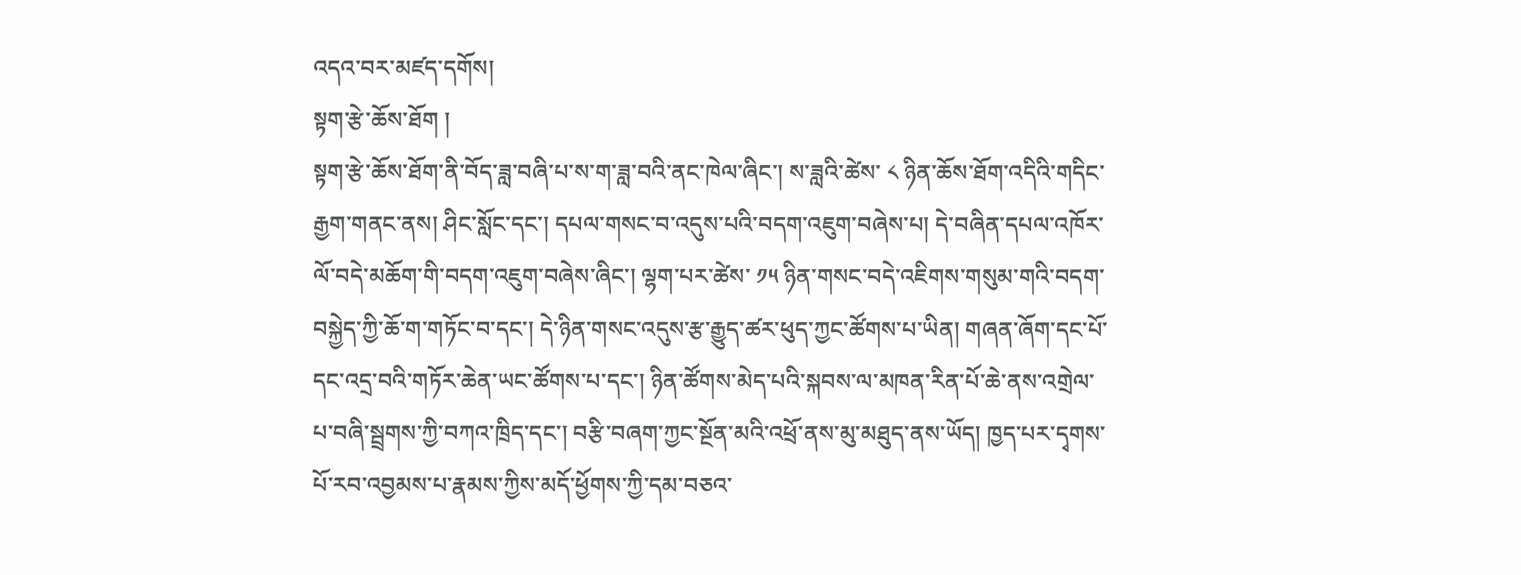འདའ་བར་མཛད་དགོས།
སྟག་རྩེ་ཆོས་ཐོག །
སྟག་རྩེ་ཆོས་ཐོག་ནི་བོད་ཟླ་བཞི་པ་ས་ག་ཟླ་བའི་ནང་ཁེལ་ཞིང་། ས་ཟླའི་ཚེས་ ༨ ཉིན་ཆོས་ཐོག་འདིའི་གདིང་རྒྱག་གནང་ནས། ཤིང་སློང་དང་། དཔལ་གསང་བ་འདུས་པའི་བདག་འཇུག་བཞེས་པ། དེ་བཞིན་དཔལ་འཁོར་ལོ་བདེ་མཆོག་གི་བདག་འཇུག་བཞེས་ཞིང་། ལྷག་པར་ཚེས་ ༡༥ ཉིན་གསང་བདེ་འཇིགས་གསུམ་གའི་བདག་བསྐྱེད་ཀྱི་ཆོ་ག་གཏོང་བ་དང་། དེ་ཉིན་གསང་འདུས་རྩ་རྒྱུད་ཚར་ཕུད་ཀྱང་ཚོགས་པ་ཡིན། གཞན་ཞོག་དང་པོ་དང་འདྲ་བའི་གཏོར་ཆེན་ཡང་ཚོགས་པ་དང་། ཉིན་ཚོགས་མེད་པའི་སྐབས་ལ་མཁན་རིན་པོ་ཆེ་ནས་འགྲེལ་པ་བཞི་སྦྲགས་ཀྱི་བཀའ་ཁྲིད་དང་། བརྩི་བཞག་ཀྱང་སྔོན་མའི་འཕྲོ་ནས་མུ་མཐུད་ནས་ཡོད། ཁྱད་པར་དྭགས་པོ་རབ་འབྱམས་པ་རྣམས་ཀྱིས་མདོ་ཕྱོགས་ཀྱི་དམ་བཅའ་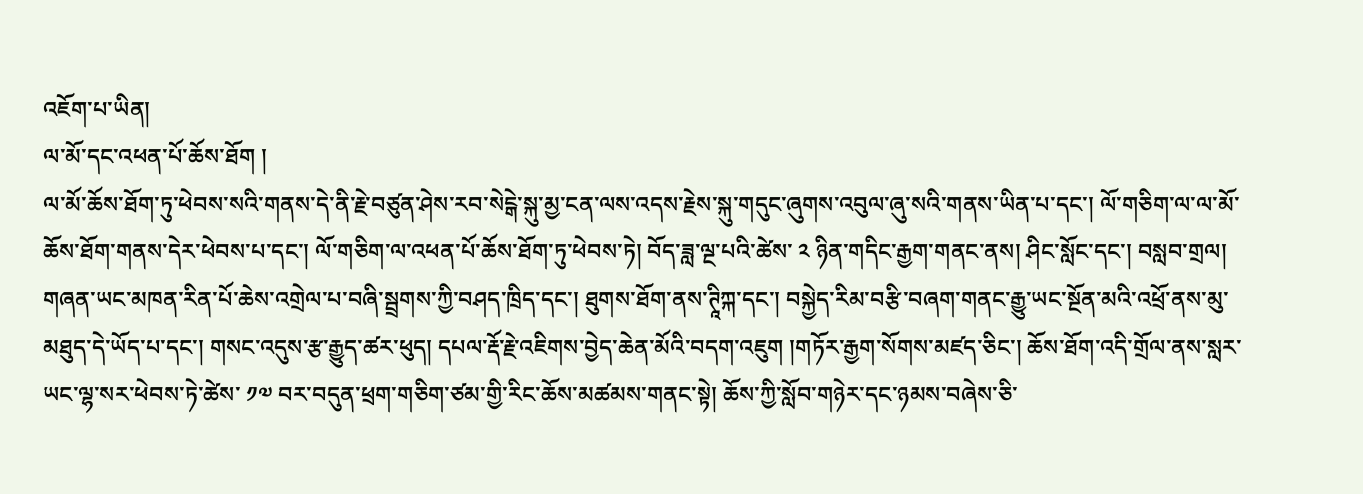འཇོག་པ་ཡིན།
ལ་མོ་དང་འཕན་པོ་ཆོས་ཐོག །
ལ་མོ་ཆོས་ཐོག་ཏུ་ཕེབས་སའི་གནས་དེ་ནི་རྗེ་བཙུན་ཤེས་རབ་སེངྒེ་སྐུ་མྱ་ངན་ལས་འདས་རྗེས་སྐུ་གདུང་ཞུགས་འབུལ་ཞུ་སའི་གནས་ཡིན་པ་དང་། ལོ་གཅིག་ལ་ལ་མོ་ཆོས་ཐོག་གནས་དེར་ཕེབས་པ་དང་། ལོ་གཅིག་ལ་འཕན་པོ་ཆོས་ཐོག་ཏུ་ཕེབས་ཏེ། བོད་ཟླ་ལྔ་པའི་ཚེས་ ༢ ཉིན་གདིང་རྒྱག་གནང་ནས། ཤིང་སློང་དང་། བསླབ་གྲལ། གཞན་ཡང་མཁན་རིན་པོ་ཆེས་འགྲེལ་པ་བཞི་སྦྲགས་ཀྱི་བཤད་ཁྲིད་དང་། ཐུགས་ཐོག་ནས་ཊཱིཀྐ་དང་། བསྐྱེད་རིམ་བརྩི་བཞག་གནང་རྒྱུ་ཡང་སྔོན་མའི་འཕྲོ་ནས་མུ་མཐུད་དེ་ཡོད་པ་དང་། གསང་འདུས་རྩ་རྒྱུད་ཚར་ཕུད། དཔལ་རྡོ་རྗེ་འཇིགས་བྱེད་ཆེན་མོའི་བདག་འཇུག །གཏོར་རྒྱག་སོགས་མཛད་ཅིང་། ཆོས་ཐོག་འདི་གྲོལ་ནས་སླར་ཡང་ལྷ་སར་ཕེབས་ཏེ་ཚེས་ ༡༧ བར་བདུན་ཕྲག་གཅིག་ཙམ་གྱི་རིང་ཆོས་མཚམས་གནང་སྟེ། ཆོས་ཀྱི་སློབ་གཉེར་དང་ཉམས་བཞེས་ཅི་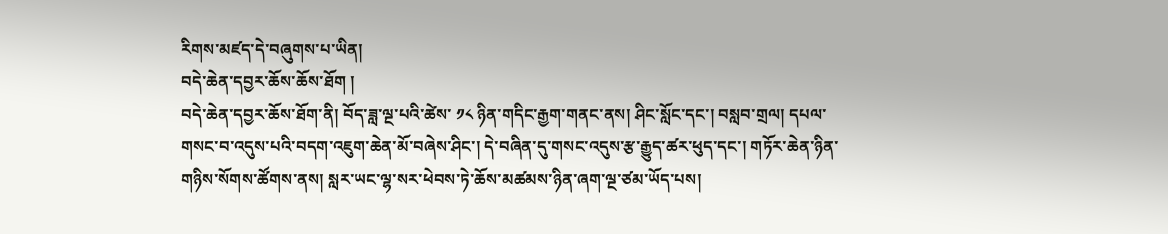རིགས་མཛད་དེ་བཞུགས་པ་ཡིན།
བདེ་ཆེན་དབྱར་ཆོས་ཆོས་ཐོག །
བདེ་ཆེན་དབྱར་ཆོས་ཐོག་ནི། བོད་ཟླ་ལྔ་པའི་ཚེས་ ༡༨ ཉིན་གདིང་རྒྱག་གནང་ནས། ཤིང་སློང་དང་། བསླབ་གྲལ། དཔལ་གསང་བ་འདུས་པའི་བདག་འཇུག་ཆེན་མོ་བཞེས་ཤིང་། དེ་བཞིན་དུ་གསང་འདུས་རྩ་རྒྱུད་ཚར་ཕུད་དང་། གཏོར་ཆེན་ཉིན་གཉིས་སོགས་ཚོགས་ནས། སླར་ཡང་ལྷ་སར་ཕེབས་ཏེ་ཆོས་མཚམས་ཉིན་ཞག་ལྔ་ཙམ་ཡོད་པས།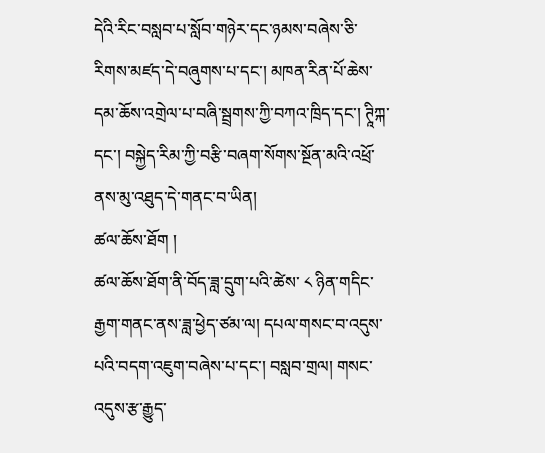དེའི་རིང་བསླབ་པ་སློབ་གཉེར་དང་ཉམས་བཞེས་ཅི་རིགས་མཛད་དེ་བཞུགས་པ་དང་། མཁན་རིན་པོ་ཆེས་དམ་ཆོས་འགྲེལ་པ་བཞི་སྦྲགས་ཀྱི་བཀའ་ཁྲིད་དང་། ཊཱིཀྐ་དང་། བསྐྱེད་རིམ་ཀྱི་བརྩི་བཞག་སོགས་སྔོན་མའི་འཕྲོ་ནས་མུ་འཐུད་དེ་གནང་བ་ཡིན།
ཚལ་ཆོས་ཐོག །
ཚལ་ཆོས་ཐོག་ནི་བོད་ཟླ་དྲུག་པའི་ཚེས་ ༨ ཉིན་གདིང་རྒྱག་གནང་ནས་ཟླ་ཕྱེད་ཙམ་ལ། དཔལ་གསང་བ་འདུས་པའི་བདག་འཇུག་བཞེས་པ་དང་། བསླབ་གྲལ། གསང་འདུས་རྩ་རྒྱུད་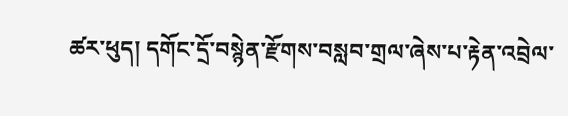ཚར་ཕུད། དགོང་དྲོ་བསྙེན་རྫོགས་བསླབ་གྲལ་ཞེས་པ་རྟེན་འབྲེལ་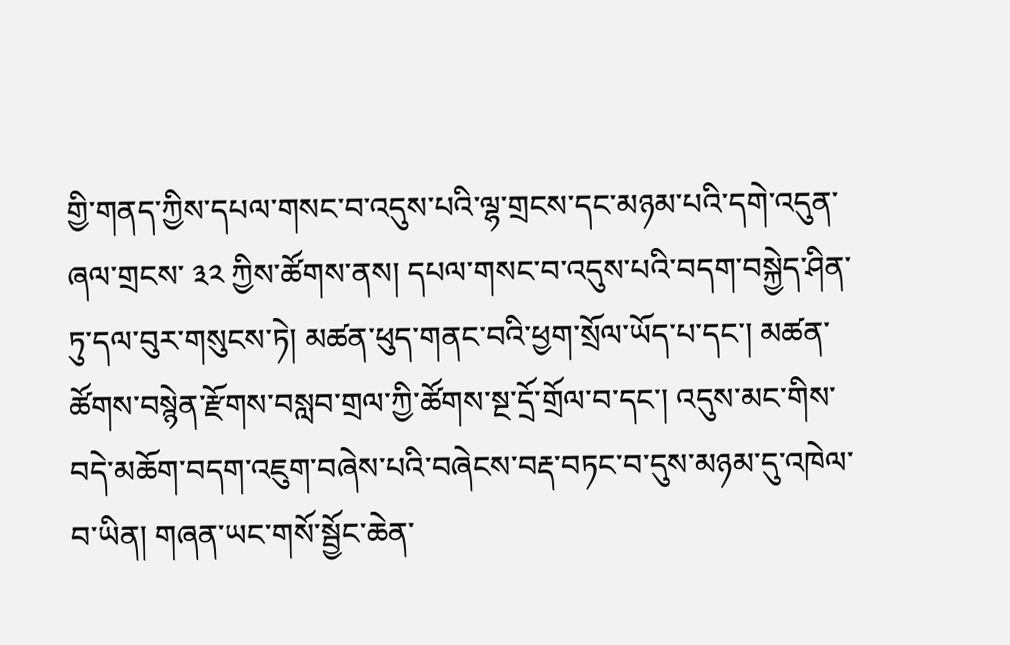གྱི་གནད་ཀྱིས་དཔལ་གསང་བ་འདུས་པའི་ལྷ་གྲངས་དང་མཉམ་པའི་དགེ་འདུན་ཞལ་གྲངས་ ༣༢ ཀྱིས་ཚོགས་ནས། དཔལ་གསང་བ་འདུས་པའི་བདག་བསྐྱེད་ཤིན་ཏུ་དལ་བུར་གསུངས་ཏེ། མཚན་ཕུད་གནང་བའི་ཕྱག་སྲོལ་ཡོད་པ་དང་། མཚན་ཚོགས་བསྙེན་རྫོགས་བསླབ་གྲལ་ཀྱི་ཚོགས་སྔ་དྲོ་གྲོལ་བ་དང་། འདུས་མང་གིས་བདེ་མཆོག་བདག་འཇུག་བཞེས་པའི་བཞེངས་བརྡ་བཏང་བ་དུས་མཉམ་དུ་འཁེལ་བ་ཡིན། གཞན་ཡང་གསོ་སྦྱོང་ཆེན་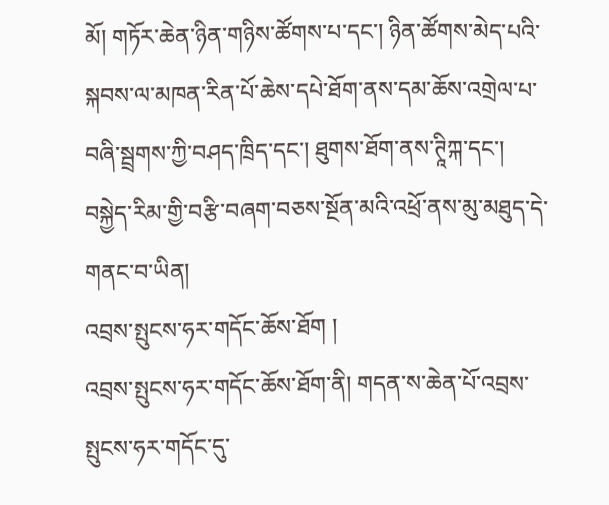མོ། གཏོར་ཆེན་ཉིན་གཉིས་ཚོགས་པ་དང་། ཉིན་ཚོགས་མེད་པའི་སྐབས་ལ་མཁན་རིན་པོ་ཆེས་དཔེ་ཐོག་ནས་དམ་ཆོས་འགྲེལ་པ་བཞི་སྦྲགས་ཀྱི་བཤད་ཁྲིད་དང་། ཐུགས་ཐོག་ནས་ཊཱིཀྐ་དང་། བསྐྱེད་རིམ་གྱི་བརྩི་བཞག་བཅས་སྔོན་མའི་འཕྲོ་ནས་མུ་མཐུད་དེ་གནང་བ་ཡིན།
འབྲས་སྤུངས་ཧར་གདོང་ཆོས་ཐོག །
འབྲས་སྤུངས་ཧར་གདོང་ཆོས་ཐོག་ནི། གདན་ས་ཆེན་པོ་འབྲས་སྤུངས་ཧར་གདོང་དུ་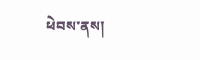ཕེབས་ནས།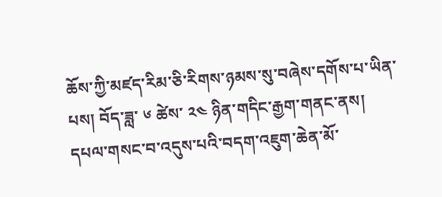ཆོས་ཀྱི་མཛད་རིམ་ཅི་རིགས་ཉམས་སུ་བཞེས་དགོས་པ་ཡིན་པས། བོད་ཟླ་ ༦ ཚེས་ ༢༤ ཉིན་གདིང་རྒྱག་གནང་ནས། དཔལ་གསང་བ་འདུས་པའི་བདག་འཇུག་ཆེན་མོ་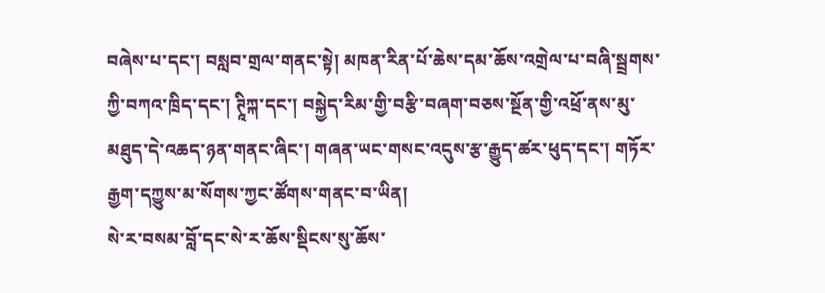བཞེས་པ་དང་། བསླབ་གྲལ་གནང་སྟེ། མཁན་རིན་པོ་ཆེས་དམ་ཆོས་འགྲེལ་པ་བཞི་སྦྲགས་ཀྱི་བཀའ་ཁྲིད་དང་། ཊཱིཀྐ་དང་། བསྐྱེད་རིམ་གྱི་བརྩི་བཞག་བཅས་སྔོན་གྱི་འཕྲོ་ནས་མུ་མཐུད་དེ་འཆད་ཉན་གནང་ཞིང་། གཞན་ཡང་གསང་འདུས་རྩ་རྒྱུད་ཚར་ཕུད་དང་། གཏོར་རྒྱག་དཀྱུས་མ་སོགས་ཀྱང་ཚོགས་གནང་བ་ཡིན།
སེ་ར་བསམ་བློ་དང་སེ་ར་ཆོས་སྡིངས་སུ་ཆོས་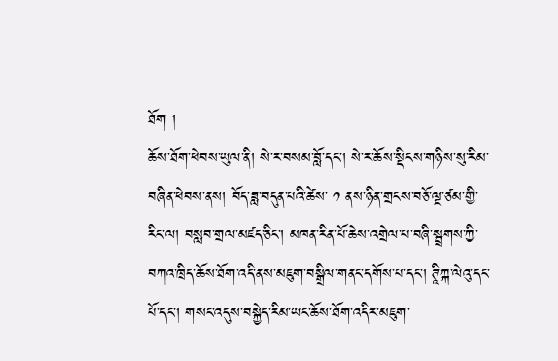ཐོག །
ཆོས་ཐོག་ཕེབས་ཡུལ་ནི། སེ་ར་བསམ་བློ་དང་། སེ་ར་ཆོས་སྡིངས་གཉིས་སུ་རིམ་བཞིན་ཕེབས་ནས། བོད་ཟླ་བདུན་པའི་ཚེས་ ༡ ནས་ཉིན་གྲངས་བཅོ་ལྔ་ཙམ་གྱི་རིང་ལ། བསླབ་གྲལ་མཛད་ཅིང་། མཁན་རིན་པོ་ཆེས་འགྲེལ་པ་བཞི་སྦྲགས་ཀྱི་བཀའ་ཁྲིད་ཆོས་ཐོག་འདི་ནས་མཇུག་བསྒྲིལ་གནང་དགོས་པ་དང་། ཊཱིཀྐ་ལེའུ་དང་པོ་དང་། གསང་འདུས་བསྐྱེད་རིམ་ཡང་ཆོས་ཐོག་འདིར་མཇུག་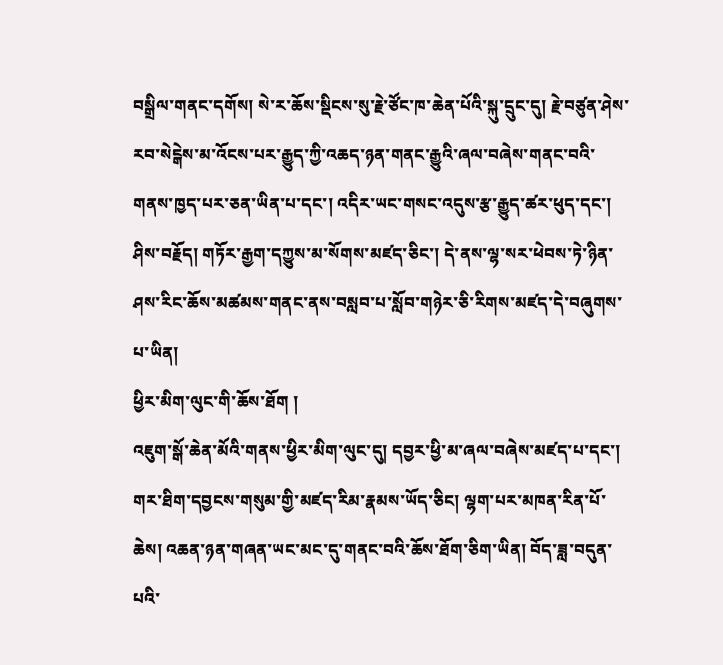བསྒྲིལ་གནང་དགོས། སེ་ར་ཆོས་སྡིངས་སུ་རྗེ་ཙོང་ཁ་ཆེན་པོའི་སྐུ་དྲུང་དུ། རྗེ་བཙུན་ཤེས་རབ་སེངྒེས་མ་འོངས་པར་རྒྱུད་ཀྱི་འཆད་ཉན་གནང་རྒྱུའི་ཞལ་བཞེས་གནང་བའི་གནས་ཁྱད་པར་ཅན་ཡིན་པ་དང་། འདིར་ཡང་གསང་འདུས་རྩ་རྒྱུད་ཚར་ཕུད་དང་། ཤིས་བརྗོད། གཏོར་རྒྱག་དཀྱུས་མ་སོགས་མཛད་ཅིང་། དེ་ནས་ལྷ་སར་ཕེབས་ཏེ་ཉིན་ཤས་རིང་ཆོས་མཚམས་གནང་ནས་བསླབ་པ་སློབ་གཉེར་ཅི་རིགས་མཛད་དེ་བཞུགས་པ་ཡིན།
ཕྱིར་མིག་ལུང་གི་ཆོས་ཐོག །
འཇུག་སྒོ་ཆེན་མོའི་གནས་ཕྱིར་མིག་ལུང་དུ། དབྱར་ཕྱི་མ་ཞལ་བཞེས་མཛད་པ་དང་། གར་ཐིག་དབྱངས་གསུམ་གྱི་མཛད་རིམ་རྣམས་ཡོད་ཅིང། ལྷག་པར་མཁན་རིན་པོ་ཆེས། འཆན་ཉན་གཞན་ཡང་མང་དུ་གནང་བའི་ཆོས་ཐོག་ཅིག་ཡིན། བོད་ཟླ་བདུན་པའི་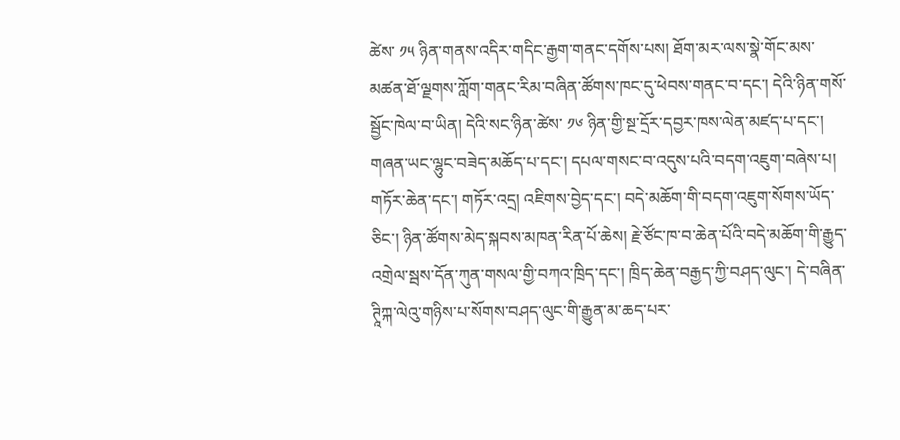ཚེས་ ༡༥ ཉིན་གནས་འདིར་གདིང་རྒྱག་གནང་དགོས་པས། ཐོག་མར་ལས་སྣེ་གོང་མས་མཚན་ཐོ་ལྗགས་ཀློག་གནང་རིམ་བཞིན་ཚོགས་ཁང་དུ་ཕེབས་གནང་བ་དང་། དེའི་ཉིན་གསོ་སྦྱོང་ཁེལ་བ་ཡིན། དེའི་སང་ཉིན་ཚེས་ ༡༦ ཉིན་གྱི་སྔ་དྲོར་དབྱར་ཁས་ལེན་མཛད་པ་དང་། གཞན་ཡང་ལྷུང་བཟེད་མཆོད་པ་དང་། དཔལ་གསང་བ་འདུས་པའི་བདག་འཇུག་བཞེས་པ། གཏོར་ཆེན་དང་། གཏོར་འདྲ། འཇིགས་བྱེད་དང་། བདེ་མཆོག་གི་བདག་འཇུག་སོགས་ཡོད་ཅིང་། ཉིན་ཚོགས་མེད་སྐབས་མཁན་རིན་པོ་ཆེས། རྗེ་ཙོང་ཁ་བ་ཆེན་པོའི་བདེ་མཆོག་གི་རྒྱུད་འགྲེལ་སྦས་དོན་ཀུན་གསལ་གྱི་བཀའ་ཁྲིད་དང་། ཁྲིད་ཆེན་བརྒྱད་ཀྱི་བཤད་ལུང་། དེ་བཞིན་ཊཱིཀྐ་ལེའུ་གཉིས་པ་སོགས་བཤད་ལུང་གི་རྒྱུན་མ་ཆད་པར་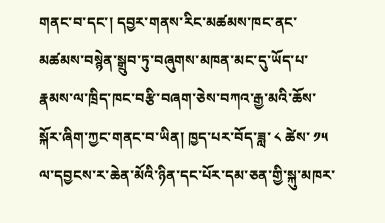གནང་བ་དང་། དབྱར་གནས་རིང་མཚམས་ཁང་ནང་མཚམས་བསྙེན་སྒྲུབ་ཏུ་བཞུགས་མཁན་མང་དུ་ཡོད་པ་རྣམས་ལ་ཁྲིད་ཁང་བརྩི་བཞག་ཅེས་བཀའ་རྒྱ་མའི་ཆོས་སྐོར་ཞིག་ཀྱང་གནང་བ་ཡིན། ཁྱད་པར་བོད་ཟླ་ ༨ ཚེས་ ༡༥ ལ་དབྱངས་ར་ཆེན་མོའི་ཉིན་དང་པོར་དམ་ཅན་གྱི་སྐུ་མཁར་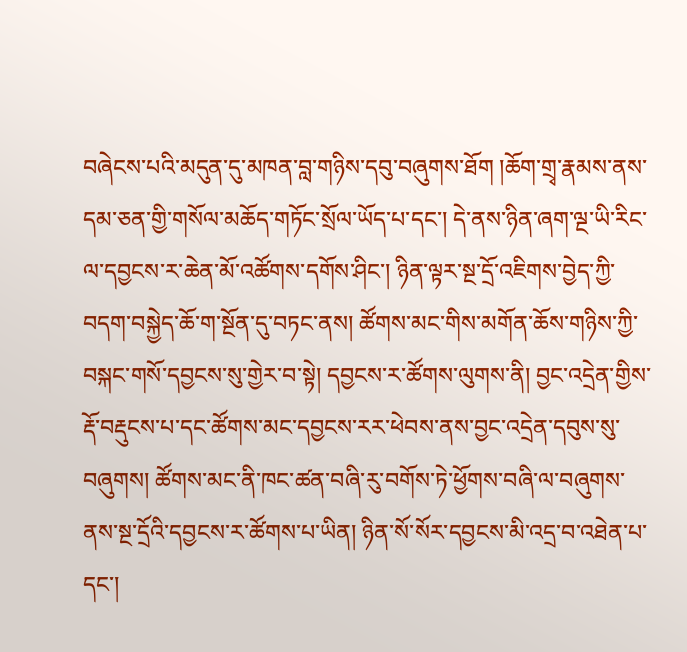བཞེངས་པའི་མདུན་དུ་མཁན་བླ་གཉིས་དབུ་བཞུགས་ཐོག །ཆོག་གྲྭ་རྣམས་ནས་དམ་ཅན་གྱི་གསོལ་མཆོད་གཏོང་སྲོལ་ཡོད་པ་དང་། དེ་ནས་ཉིན་ཞག་ལྔ་ཡི་རིང་ལ་དབྱངས་ར་ཆེན་མོ་འཚོགས་དགོས་ཤིང་། ཉིན་ལྟར་སྔ་དྲོ་འཇིགས་བྱེད་ཀྱི་བདག་བསྐྱེད་ཆོ་ག་སྔོན་དུ་བཏང་ནས། ཚོགས་མང་གིས་མགོན་ཆོས་གཉིས་ཀྱི་བསྐང་གསོ་དབྱངས་སུ་གྱེར་བ་སྟེ། དབྱངས་ར་ཚོགས་ལུགས་ནི། བྱང་འདྲེན་གྱིས་རྡོ་བརྡུངས་པ་དང་ཚོགས་མང་དབྱངས་རར་ཕེབས་ནས་བྱང་འདྲེན་དབུས་སུ་བཞུགས། ཚོགས་མང་ནི་ཁང་ཚན་བཞི་རུ་བགོས་ཏེ་ཕྱོགས་བཞི་ལ་བཞུགས་ནས་སྔ་དྲོའི་དབྱངས་ར་ཚོགས་པ་ཡིན། ཉིན་སོ་སོར་དབྱངས་མི་འདྲ་བ་འཐེན་པ་དང་།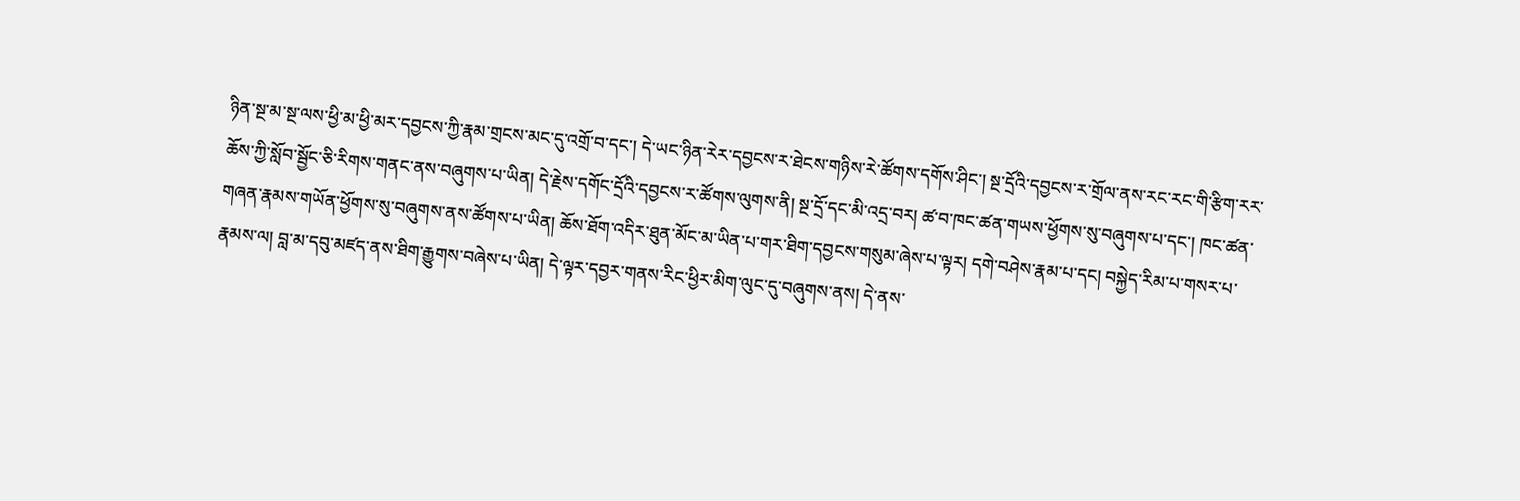ཉིན་སྔ་མ་སྔ་ལས་ཕྱི་མ་ཕྱི་མར་དབྱངས་ཀྱི་རྣམ་གྲངས་མང་དུ་འགྲོ་བ་དང་། དེ་ཡང་ཉིན་རེར་དབྱངས་ར་ཐེངས་གཉིས་རེ་ཚོགས་དགོས་ཤིང་། སྔ་དྲོའི་དབྱངས་ར་གྲོལ་ནས་རང་རང་གི་རྩིག་རར་ཆོས་ཀྱི་སློབ་སྦྱོང་ཅི་རིགས་གནང་ནས་བཞུགས་པ་ཡིན། དེ་རྗེས་དགོང་དྲོའི་དབྱངས་ར་ཚོགས་ལུགས་ནི། སྔ་དྲོ་དང་མི་འདྲ་བར། ཚ་བ་ཁང་ཚན་གཡས་ཕྱོགས་སུ་བཞུགས་པ་དང་། ཁང་ཚན་གཞན་རྣམས་གཡོན་ཕྱོགས་སུ་བཞུགས་ནས་ཚོགས་པ་ཡིན། ཆོས་ཐོག་འདིར་ཐུན་མོང་མ་ཡིན་པ་གར་ཐིག་དབྱངས་གསུམ་ཞེས་པ་ལྟར། དགེ་བཤེས་རྣམ་པ་དང། བསྐྱེད་རིམ་པ་གསར་པ་རྣམས་ལ། བླ་མ་དབུ་མཛད་ནས་ཐིག་རྒྱུགས་བཞེས་པ་ཡིན། དེ་ལྟར་དབྱར་གནས་རིང་ཕྱིར་མིག་ལུང་དུ་བཞུགས་ནས། དེ་ནས་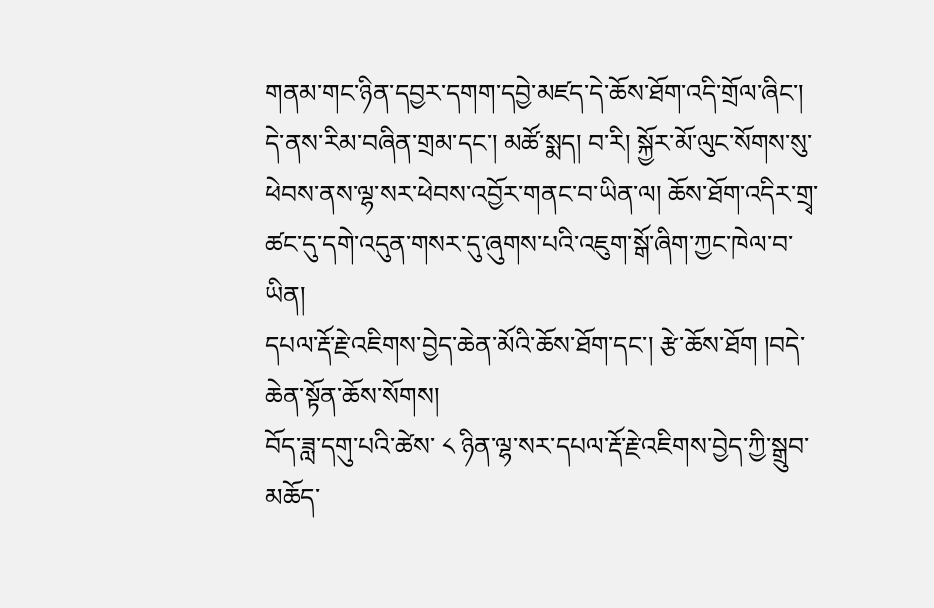གནམ་གང་ཉིན་དབྱར་དགག་དབྱེ་མཛད་དེ་ཆོས་ཐོག་འདི་གྲོལ་ཞིང་། དེ་ནས་རིམ་བཞིན་གྲམ་དང་། མཚོ་སྨད། བ་རི། སྐྱོར་མོ་ལུང་སོགས་སུ་ཕེབས་ནས་ལྷ་སར་ཕེབས་འབྱོར་གནང་བ་ཡིན་ལ། ཆོས་ཐོག་འདིར་གྲྭ་ཚང་དུ་དགེ་འདུན་གསར་དུ་ཞུགས་པའི་འཇུག་སྒོ་ཞིག་ཀྱང་ཁེལ་བ་ཡིན།
དཔལ་རྡོ་རྗེ་འཇིགས་བྱེད་ཆེན་མོའི་ཆོས་ཐོག་དང་། རྩེ་ཆོས་ཐོག །བདེ་ཆེན་སྟོན་ཆོས་སོགས།
བོད་ཟླ་དགུ་པའི་ཚེས་ ༨ ཉིན་ལྷ་སར་དཔལ་རྡོ་རྗེ་འཇིགས་བྱེད་ཀྱི་སྒྲུབ་མཆོད་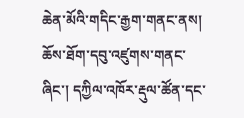ཆེན་མོའི་གདིང་རྒྱག་གནང་ནས། ཆོས་ཐོག་དབུ་འཛུགས་གནང་ཞིང་། དཀྱིལ་འཁོར་རྡུལ་ཚོན་དང་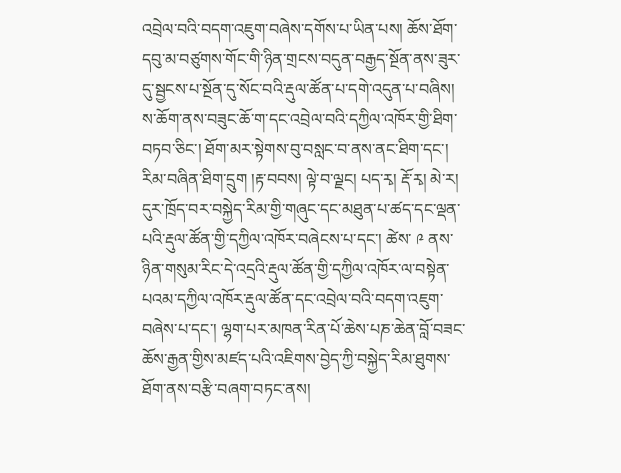འབྲེལ་བའི་བདག་འཇུག་བཞེས་དགོས་པ་ཡིན་པས། ཆོས་ཐོག་དབུ་མ་བཙུགས་གོང་གི་ཉིན་གྲངས་བདུན་བརྒྱད་སྔོན་ནས་ཟུར་དུ་སྦྱངས་པ་སྔོན་དུ་སོང་བའི་རྡུལ་ཚོན་པ་དགེ་འདུན་པ་བཞིས། ས་ཆོག་ནས་བཟུང་ཆོ་ག་དང་འབྲེལ་བའི་དཀྱིལ་འཁོར་གྱི་ཐིག་བཏབ་ཅིང་། ཐོག་མར་སྟེགས་བུ་བསླང་བ་ནས་ནང་ཐིག་དང་། རིམ་བཞིན་ཐིག་དྲུག །རྟ་བབས། ལྟེ་བ་ལྗང། པད་རྭ། རྡོ་རྭ། མེ་ར། དུར་ཁྲོད་བར་བསྐྱེད་རིམ་གྱི་གཞུང་དང་མཐུན་པ་ཚད་དང་ལྡན་པའི་རྡུལ་ཚོན་གྱི་དཀྱིལ་འཁོར་བཞེངས་པ་དང་། ཚེས་ ༩ ནས་ཉིན་གསུམ་རིང་དེ་འདྲའི་རྡུལ་ཚོན་གྱི་དཀྱིལ་འཁོར་ལ་བསྟེན་པའམ་དཀྱིལ་འཁོར་རྡུལ་ཚོན་དང་འབྲེལ་བའི་བདག་འཇུག་བཞེས་པ་དང་། ལྷག་པར་མཁན་རིན་པོ་ཆེས་པཎ་ཆེན་བློ་བཟང་ཆོས་རྒྱན་གྱིས་མཛད་པའི་འཇིགས་བྱེད་ཀྱི་བསྐྱེད་རིམ་ཐུགས་ཐོག་ནས་བརྩི་བཞག་བཏང་ནས།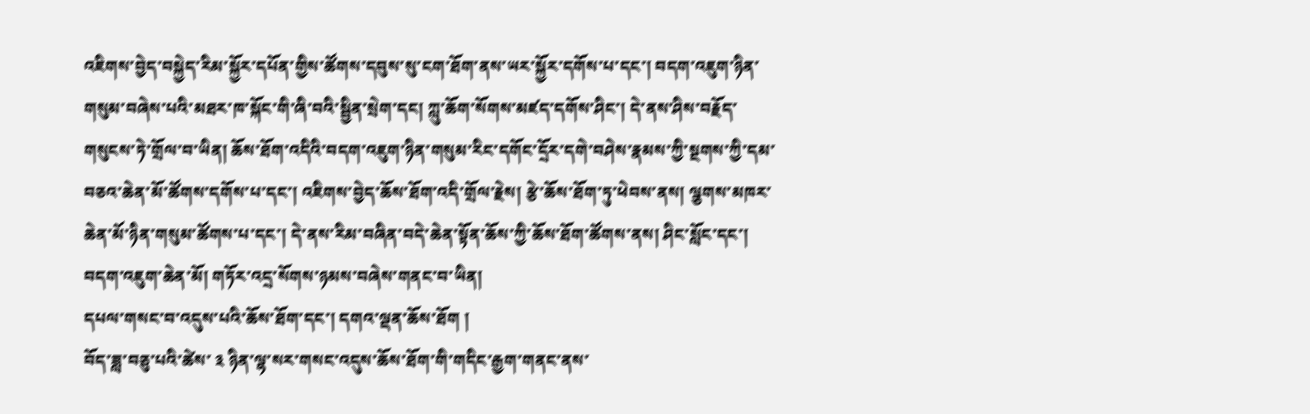འཇིགས་བྱེད་བསྐྱེད་རིམ་སྐྱོར་དཔོན་གྱིས་ཚོགས་དབུས་སུ་ངག་ཐོག་ནས་ཡར་སྐྱོར་དགོས་པ་དང་། བདག་འཇུག་ཉིན་གསུམ་བཞེས་པའི་མཐར་ཁ་སྐོང་གི་ཞི་བའི་སྦྱིན་སྲེག་དང། ཀླུ་ཆོག་སོགས་མཛད་དགོས་ཤིང་། དེ་ནས་ཤིས་བརྗོད་གསུངས་ཏེ་གྲོལ་བ་ཡིན། ཆོས་ཐོག་འདིའི་བདག་འཇུག་ཉིན་གསུམ་རིང་དགོང་དྲོར་དགེ་བཤེས་རྣམས་ཀྱི་སྔགས་ཀྱི་དམ་བཅའ་ཆེན་མོ་ཚོགས་དགོས་པ་དང་། འཇིགས་བྱེད་ཆོས་ཐོག་འདི་གྲོལ་རྗེས། རྩེ་ཆོས་ཐོག་ཏུ་ཕེབས་ནས། ལྕགས་མཁར་ཆེན་མོ་ཉིན་གསུམ་ཚོགས་པ་དང་། དེ་ནས་རིམ་བཞིན་བདེ་ཆེན་སྟོན་ཆོས་ཀྱི་ཆོས་ཐོག་ཚོགས་ནས། ཤིང་སློང་དང་། བདག་འཇུག་ཆེན་མོ། གཏོར་འདྲ་སོགས་ཉམས་བཞེས་གནང་བ་ཡིན།
དཔལ་གསང་བ་འདུས་པའི་ཆོས་ཐོག་དང་། དགའ་ལྡན་ཆོས་ཐོག །
བོད་ཟླ་བཅུ་པའི་ཚེས་ ༣ ཉིན་ལྷ་སར་གསང་འདུས་ཆོས་ཐོག་གི་གདིང་རྒྱག་གནང་ནས་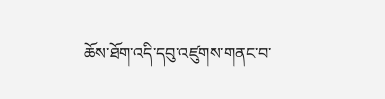ཆོས་ཐོག་འདི་དབུ་འཛུགས་གནང་བ་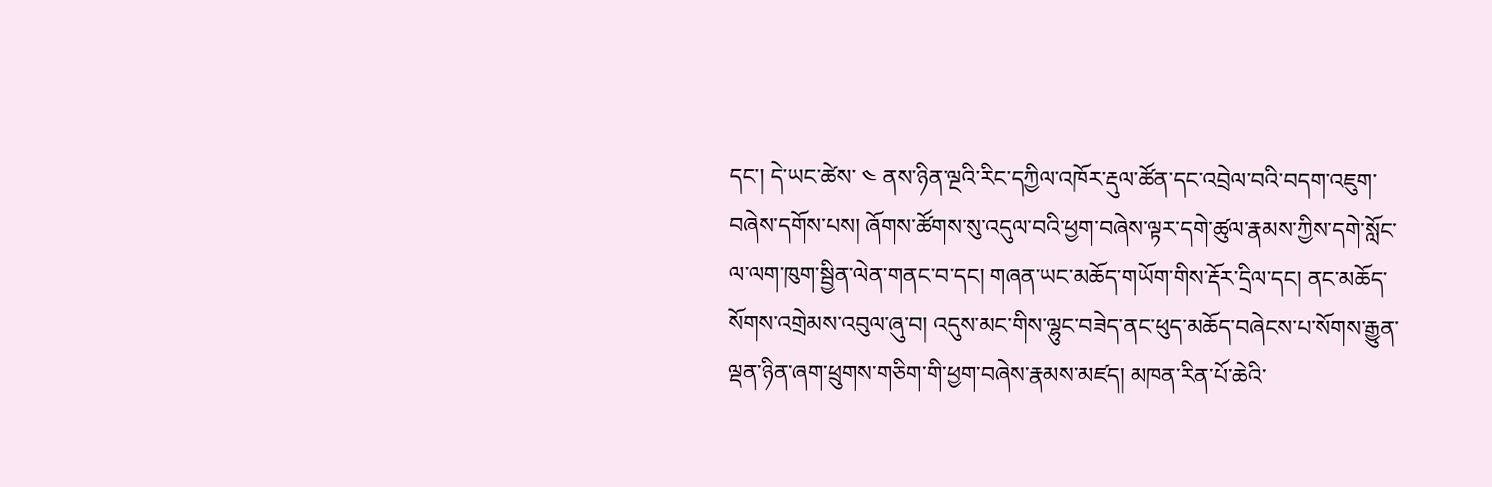དང་། དེ་ཡང་ཚེས་ ༤ ནས་ཉིན་ལྔའི་རིང་དཀྱིལ་འཁོར་རྡུལ་ཚོན་དང་འབྲེལ་བའི་བདག་འཇུག་བཞེས་དགོས་པས། ཞོགས་ཚོགས་སུ་འདུལ་བའི་ཕྱག་བཞེས་ལྟར་དགེ་ཚུལ་རྣམས་ཀྱིས་དགེ་སློང་ལ་ལག་ཁུག་སྦྱིན་ལེན་གནང་བ་དང། གཞན་ཡང་མཆོད་གཡོག་གིས་རྡོར་དྲིལ་དང། ནང་མཆོད་སོགས་འགྲེམས་འབུལ་ཞུ་བ། འདུས་མང་གིས་ལྷུང་བཟེད་ནང་ཕུད་མཆོད་བཞེངས་པ་སོགས་རྒྱུན་ལྡན་ཉིན་ཞག་ཕྲུགས་གཅིག་གི་ཕྱག་བཞེས་རྣམས་མཛད། མཁན་རིན་པོ་ཆེའི་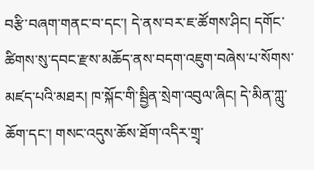བརྩི་བཞག་གནང་བ་དང་། དེ་ནས་བར་ཇ་ཚོགས་ཤིང། དགོང་ཚིགས་སུ་དབང་རྫས་མཆོད་ནས་བདག་འཇུག་བཞེས་པ་སོགས་མཛད་པའི་མཐར། ཁ་སྐོང་གི་སྦྱིན་སྲེག་འབུལ་ཞིང། དེ་མིན་ཀླུ་ཆོག་དང་། གསང་འདུས་ཆོས་ཐོག་འདིར་གྲྭ་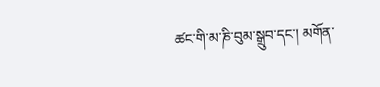ཚང་གི་མ་ཎི་བུམ་སྒྲུབ་དང་། མགོན་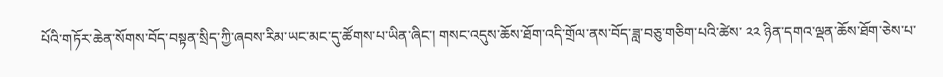པོའི་གཏོར་ཆེན་སོགས་བོད་བསྟན་སྲིད་ཀྱི་ཞབས་རིམ་ཡང་མང་དུ་ཚོགས་པ་ཡིན་ཞིང་། གསང་འདུས་ཆོས་ཐོག་འདི་གྲོལ་ནས་བོད་ཟླ་བཅུ་གཅིག་པའི་ཚེས་ ༢༢ ཉིན་དགའ་ལྡན་ཆོས་ཐོག་ཅེས་པ་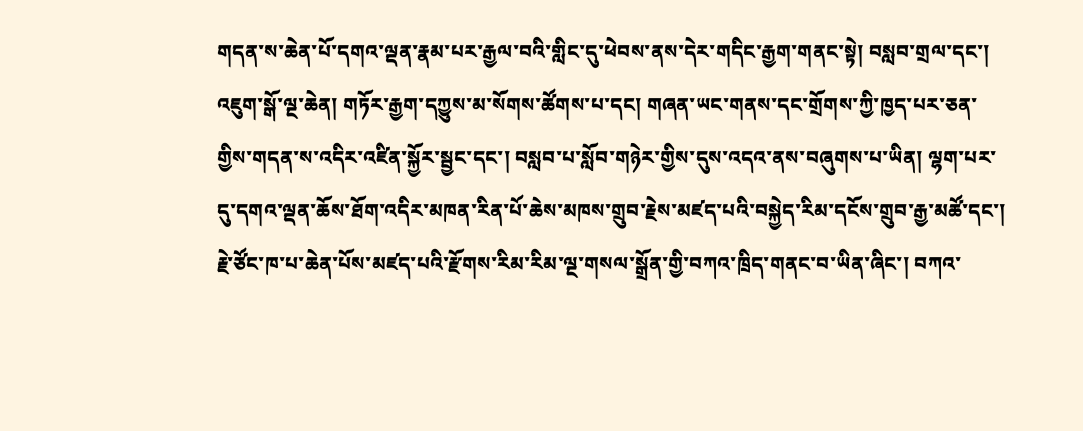གདན་ས་ཆེན་པོ་དགའ་ལྡན་རྣམ་པར་རྒྱལ་བའི་གླིང་དུ་ཕེབས་ནས་དེར་གདིང་རྒྱག་གནང་སྟེ། བསླབ་གྲལ་དང་། འཇུག་སྒོ་ལྔ་ཆེན། གཏོར་རྒྱག་དཀྱུས་མ་སོགས་ཚོགས་པ་དང། གཞན་ཡང་གནས་དང་གྲོགས་ཀྱི་ཁྱད་པར་ཅན་གྱིས་གདན་ས་འདིར་འཛིན་སྐྱོར་སྦྱང་དང་། བསླབ་པ་སློབ་གཉེར་གྱིས་དུས་འདའ་ནས་བཞུགས་པ་ཡིན། ལྷག་པར་དུ་དགའ་ལྡན་ཆོས་ཐོག་འདིར་མཁན་རིན་པོ་ཆེས་མཁས་གྲུབ་རྗེས་མཛད་པའི་བསྐྱེད་རིམ་དངོས་གྲུབ་རྒྱ་མཚོ་དང་། རྗེ་ཙོང་ཁ་པ་ཆེན་པོས་མཛད་པའི་རྫོགས་རིམ་རིམ་ལྔ་གསལ་སྒྲོན་གྱི་བཀའ་ཁྲིད་གནང་བ་ཡིན་ཞིང་། བཀའ་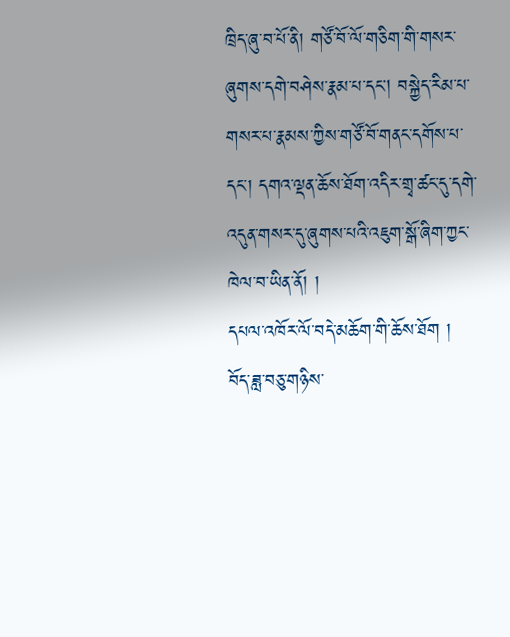ཁྲིད་ཞུ་བ་པོ་ནི། གཙོ་བོ་ལོ་གཅིག་གི་གསར་ཞུགས་དགེ་བཤེས་རྣམ་པ་དང། བསྐྱེད་རིམ་པ་གསར་པ་རྣམས་ཀྱིས་གཙོ་བོ་གནང་དགོས་པ་དང་། དགའ་ལྡན་ཆོས་ཐོག་འདིར་གྲྭ་ཚང་དུ་དགེ་འདུན་གསར་དུ་ཞུགས་པའི་འཇུག་སྒོ་ཞིག་ཀྱང་ཁེལ་བ་ཡིན་ནོ། །
དཔལ་འཁོར་ལོ་བདེ་མཆོག་གི་ཆོས་ཐོག །
བོད་ཟླ་བཅུ་གཉིས་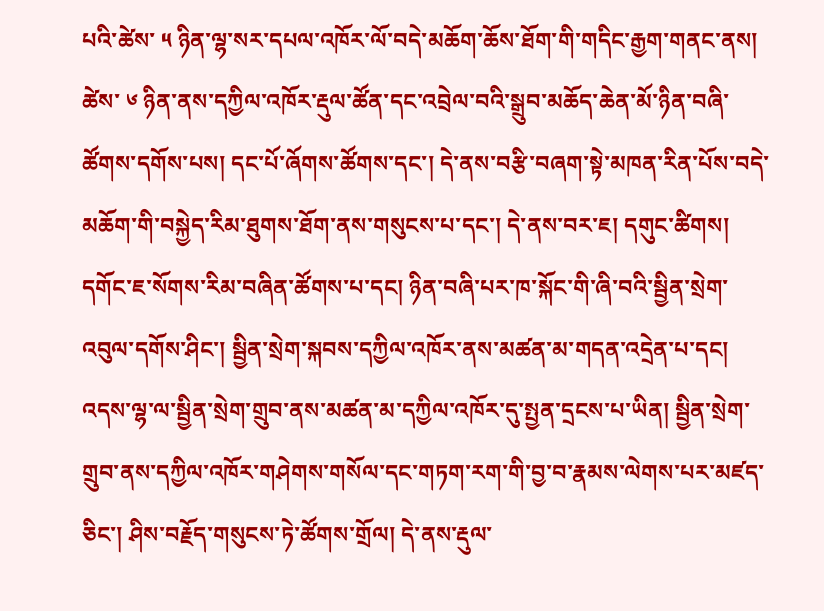པའི་ཚེས་ ༥ ཉིན་ལྷ་སར་དཔལ་འཁོར་ལོ་བདེ་མཆོག་ཆོས་ཐོག་གི་གདིང་རྒྱག་གནང་ནས། ཚེས་ ༦ ཉིན་ནས་དཀྱིལ་འཁོར་རྡུལ་ཚོན་དང་འབྲེལ་བའི་སྒྲུབ་མཆོད་ཆེན་མོ་ཉིན་བཞི་ཚོགས་དགོས་པས། དང་པོ་ཞོགས་ཚོགས་དང་། དེ་ནས་བརྩི་བཞག་སྟེ་མཁན་རིན་པོས་བདེ་མཆོག་གི་བསྐྱེད་རིམ་ཐུགས་ཐོག་ནས་གསུངས་པ་དང་། དེ་ནས་བར་ཇ། དགུང་ཚིགས། དགོང་ཇ་སོགས་རིམ་བཞིན་ཚོགས་པ་དང། ཉིན་བཞི་པར་ཁ་སྐོང་གི་ཞི་བའི་སྦྱིན་སྲེག་འབུལ་དགོས་ཤིང་། སྦྱིན་སྲེག་སྐབས་དཀྱིལ་འཁོར་ནས་མཚན་མ་གདན་འདྲེན་པ་དང། འདས་ལྷ་ལ་སྦྱིན་སྲེག་གྲུབ་ནས་མཚན་མ་དཀྱིལ་འཁོར་དུ་སྤྱན་དྲངས་པ་ཡིན། སྦྱིན་སྲེག་གྲུབ་ནས་དཀྱིལ་འཁོར་གཤེགས་གསོལ་དང་གཏག་རག་གི་བྱ་བ་རྣམས་ལེགས་པར་མཛད་ཅིང་། ཤིས་བརྗོད་གསུངས་ཏེ་ཚོགས་གྲོལ། དེ་ནས་རྡུལ་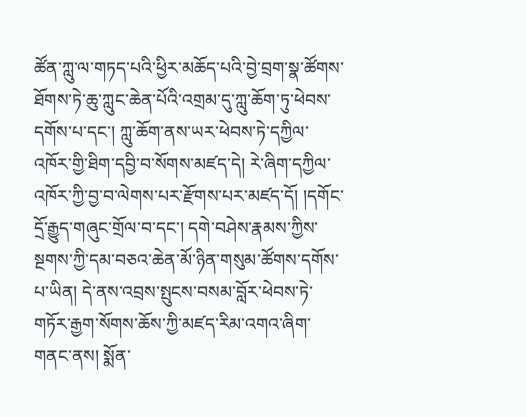ཚོན་ཀླུ་ལ་གཏད་པའི་ཕྱིར་མཆོད་པའི་བྱེ་བྲག་སྣ་ཚོགས་ཐོགས་ཏེ་ཆུ་ཀླུང་ཆེན་པོའི་འགྲམ་དུ་ཀླུ་ཆོག་ཏུ་ཕེབས་དགོས་པ་དང་། ཀླུ་ཆོག་ནས་ཡར་ཕེབས་ཏེ་དཀྱིལ་འཁོར་གྱི་ཐིག་དབྱི་བ་སོགས་མཛད་དེ། རེ་ཞིག་དཀྱིལ་འཁོར་ཀྱི་བྱ་བ་ལེགས་པར་རྫོགས་པར་མཛད་དོ། །དགོང་དྲོ་རྒྱུད་གཞུང་གྲོལ་བ་དང་། དགེ་བཤེས་རྣམས་ཀྱིས་སྔགས་ཀྱི་དམ་བཅའ་ཆེན་མོ་ཉིན་གསུམ་ཚོགས་དགོས་པ་ཡིན། དེ་ནས་འབྲས་སྤུངས་བསམ་བློར་ཕེབས་ཏེ་གཏོར་རྒྱག་སོགས་ཆོས་ཀྱི་མཛད་རིམ་འགའ་ཞིག་གནང་ནས། སྨོན་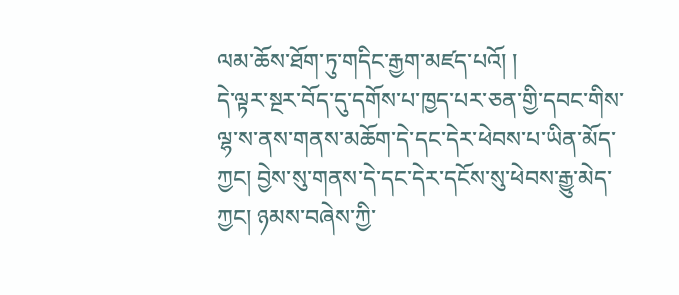ལམ་ཆོས་ཐོག་ཏུ་གདིང་རྒྱག་མཛད་པའོ། །
དེ་ལྟར་སྔར་བོད་དུ་དགོས་པ་ཁྱད་པར་ཅན་གྱི་དབང་གིས་ལྷ་ས་ནས་གནས་མཆོག་དེ་དང་དེར་ཕེབས་པ་ཡིན་མོད་ཀྱང། བྱེས་སུ་གནས་དེ་དང་དེར་དངོས་སུ་ཕེབས་རྒྱུ་མེད་ཀྱང། ཉམས་བཞེས་ཀྱི་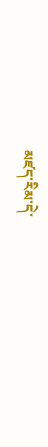མཛད་རིམ་དེ་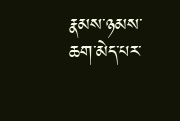རྣམས་ཉམས་ཆག་མེད་པར་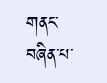གནང་བཞིན་པ་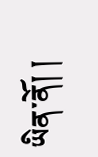ཡིན་ནོ། །